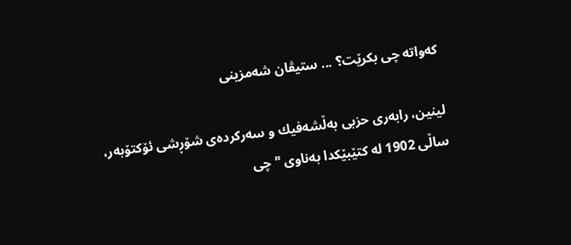كه‌واته‌ چی بكرێت؟ ... ستیڤان شه‌مزینی

لینین، رابه‌ری حزبی به‌ڵشه‌فیك و سه‌ركرده‌ی شۆڕشی ئۆكتۆبه‌ر، ساڵی 1902 له‌ كتێبێكدا به‌ناوی "چی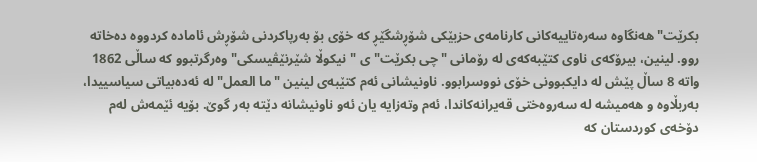بكرێت" هه‌نگاوه‌ سه‌ره‌تاییه‌كانی كارنامه‌ی حزبێكی شۆڕشگێڕ كه‌ خۆی بۆ به‌رپاكردنی شۆڕش ئاماده‌ كردووه‌ ده‌خاته‌ روو. لینین، بیرۆكه‌ی ناوی كتێبه‌كه‌ی له‌ رۆمانی "چی بكرێت"ی "نیكوڵا شێرنێڤیسكی" وه‌رگرتبوو كه‌ ساڵی 1862 واته‌ 8 ساڵ پێش له‌ دایكبوونی خۆی نووسرابوو. ناونیشانی ئه‌م كتێبه‌ی لینین "ما العمل" له‌ ئه‌ده‌بیاتی سیاسییدا، به‌ربڵاوه‌ و هه‌میشه‌ له‌ سه‌روه‌ختی قه‌یرانه‌كاندا، ئه‌م وته‌زایه‌ یان ئه‌و ناونیشانه‌ دێته‌ به‌ر گوێ. بۆیه‌ ئێمه‌ش له‌م دۆخه‌ی كوردستان كه‌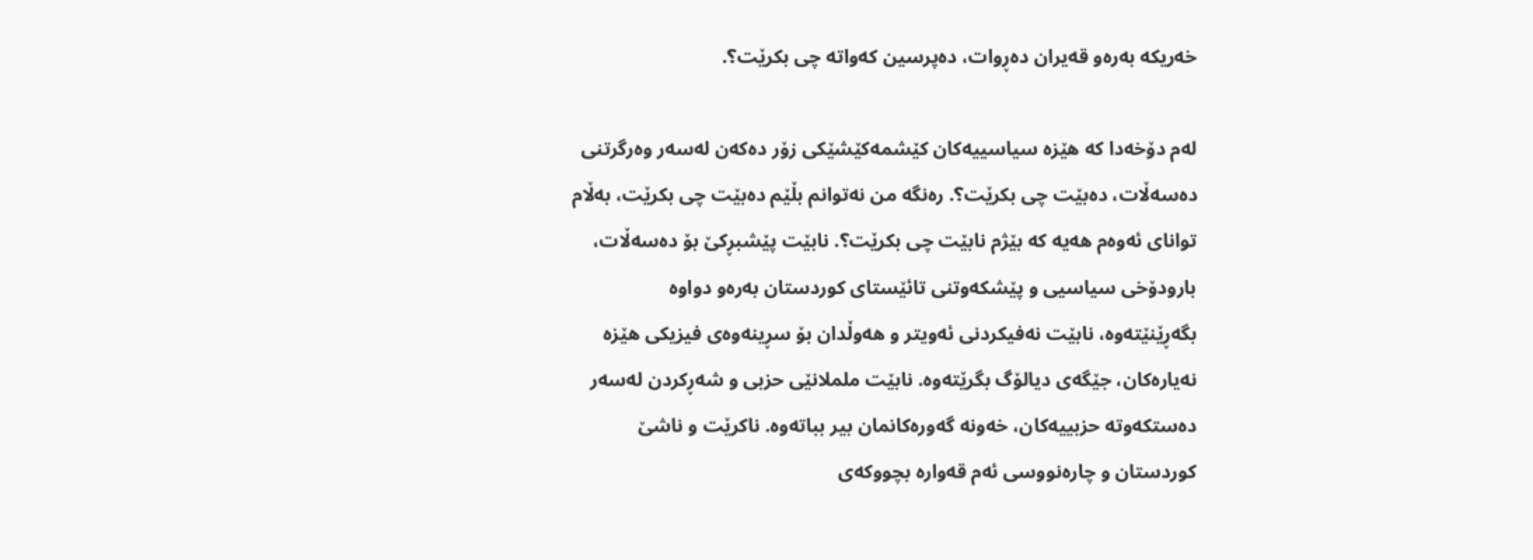خه‌ریكه‌ به‌ره‌و قه‌یران ده‌ڕوات، ده‌پرسین كه‌واته‌ چی بكرێت؟.

له‌م دۆخه‌دا كه‌ هێزه‌ سیاسییه‌كان كێشمه‌كێشێكی زۆر ده‌كه‌ن له‌سه‌ر وه‌رگرتنی ده‌سه‌ڵات، ده‌بێت چی بكرێت؟. ره‌نگه‌ من نه‌توانم بڵێم ده‌بێت چی بكرێت، به‌ڵام توانای ئه‌وه‌م هه‌یه‌ كه‌ بێژم نابێت چی بكرێت؟. نابێت پێشبڕكێ بۆ ده‌سه‌ڵات، بارودۆخی سیاسیی و پێشكه‌وتنی تائێستای كوردستان به‌ره‌و دواوه‌ بگه‌ڕێنێته‌وه‌، نابێت نه‌فیكردنی ئه‌ویتر و هه‌وڵدان بۆ سڕینه‌وه‌ی فیزیكی هێزه‌ نه‌یاره‌كان، جێگه‌ی دیالۆگ بگرێته‌وه‌. نابێت ململانێی حزبی و شه‌ڕكردن له‌سه‌ر ده‌ستكه‌وته‌ حزبییه‌كان، خه‌ونه‌ گه‌وره‌كانمان بیر بباته‌وه‌. ناكرێت و ناشێ كوردستان و چاره‌نووسی ئه‌م قه‌واره‌ بچووكه‌ی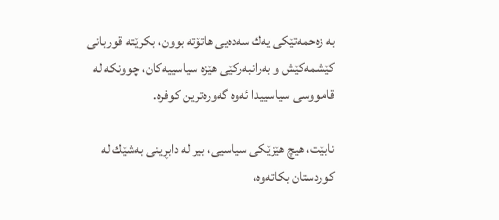به‌ زه‌حمه‌تێكی یه‌ك سه‌ده‌یی هاتۆته‌ بوون، بكرێته‌ قوربانی كێشمه‌كێش و به‌رانبه‌ركێی هێزه‌ سیاسییه‌كان، چوونكه‌ له‌ قامووسی سیاسییدا ئه‌وه‌ گه‌وره‌ترین كوفره‌.

نابێت، هیچ هێزێكی سیاسیی، بیر له‌ دابڕینی به‌شێك له‌ كوردستان بكاته‌وه‌،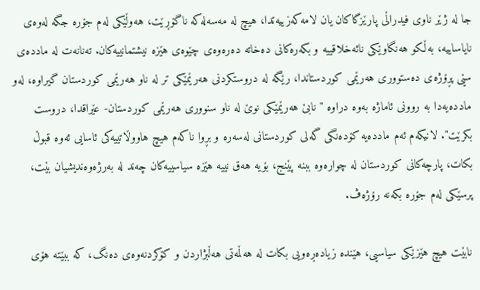جا له‌ ژێر ناوی فیدراڵی پارێزگاكان یان لامه‌كه‌زییه‌تدا، هیچ له‌ مه‌سه‌له‌كه‌ ناگۆڕێت، هه‌وڵێكی له‌م جۆره‌ جگه‌ له‌وه‌ی نایاساییه‌، به‌ڵكو هه‌نگاوێكی نائه‌خلاقییه‌ و بكه‌ره‌كانی ده‌خاته‌ ده‌ره‌وه‌ی چێوه‌ی هێزه‌ نیشتمانییه‌كان. ته‌نانه‌ت له‌ مادده‌ی سێی پڕۆژه‌ی ده‌ستووری هه‌رێمی كوردستاندا، رێگه‌ له‌ دروستكردنی هه‌رێمێكی تر له‌ ناو هه‌رێمی كوردستان گیراوه‌، له‌و مادده‌یه‌دا به‌ روونی ئاماژه‌ به‌وه‌ دراوه‌ "نابێ هه‌رێمێكی نوێ له‌ ناو سنووری هه‌رێمی كوردستان- عێراقدا، دروست بكرێت". لانیكه‌م ئه‌م مادده‌یه‌ كۆده‌نگی گه‌لی كوردستانی له‌سه‌ره‌ و بڕوا ناكه‌م هیچ هاووڵاتییه‌كی ئاسایی ئه‌وه‌ قبوڵ بكات، پارچه‌كانی كوردستان له‌ چواره‌وه‌ ببنه‌ پێنج، بۆیه‌ هه‌ق نییه‌ هێزه‌ سیاسییه‌كان چه‌ند له‌ به‌رژه‌وه‌ندیشیان بێت، پرسێكی له‌م جۆره‌ بكه‌نه‌ رۆژه‌ڤ.

نابێت هیچ هێزێكی سیاسیی، هێنده‌ زیاده‌ڕه‌ویی بكات له‌ هه‌ڵمه‌تی هه‌ڵبژاردن و كۆكردنه‌وه‌ی ده‌نگ، كه‌ ببێته‌ هۆی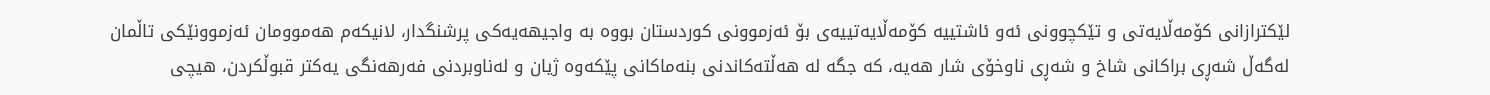لێكترازانی كۆمه‌ڵایه‌تی و تێكچوونی ئه‌و ئاشتییه‌ كۆمه‌ڵایه‌تییه‌ی بۆ ئه‌زموونی كوردستان بووه‌ به‌ واجیهه‌یه‌كی پرشنگدار، لانیكه‌م هه‌موومان ئه‌زموونێكی تاڵمان له‌گه‌ڵ شه‌ڕی براكانی شاخ و شه‌ڕی ناوخۆی شار هه‌یه‌، كه‌ جگه‌ له‌ هه‌ڵته‌كاندنی بنه‌ماكانی پێكه‌وه‌ ژیان و له‌ناوبردنی فه‌رهه‌نگی یه‌كتر قبوڵكردن، هیچی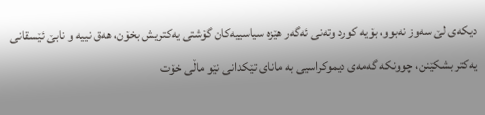دیكه‌ی لێ سه‌وز نه‌بوو، بۆیه‌ كورد وته‌نی ئه‌گه‌ر هێزه‌ سیاسییه‌كان گۆشتی یه‌كتریش بخۆن، هه‌ق نییه‌ و نابێ ئێسقانی یه‌كتر بشكێنن، چوونكه‌ گه‌مه‌ی دیموكراسیی به‌ مانای تێكدانی نێو ماڵی خۆت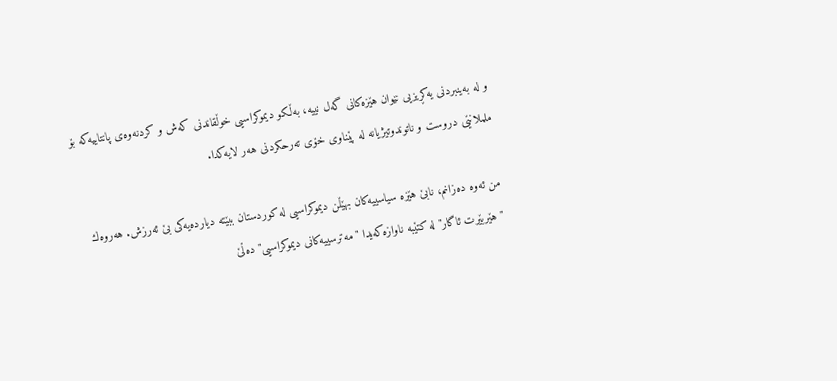و له‌ به‌ینبردنی یه‌كڕیزیی نێوان هێزه‌كانی گه‌ل نییه‌، به‌ڵكو دیموكراسیی خوڵقاندنی كه‌ش و كردنه‌وه‌ی پانتاییه‌كه‌ بۆ ململانێی دروست و ناتوندوتیژیانه‌ له‌ پێناوی خۆی ته‌رحكردنی هه‌ر لایه‌كدا.

من ئه‌وه‌ ده‌زانم، نابێ هێزه‌ سیاسییه‌كان بهێڵن دیموكراسیی له‌ كوردستان ببێته‌ دیارده‌یه‌كی بێ ئه‌رزش. هه‌روه‌ك "هێربێرت ئاگار" له‌ كتێبه‌ ناوازه‌كه‌یدا "مه‌ترسییه‌كانی دیموكراسیی" ده‌ڵێ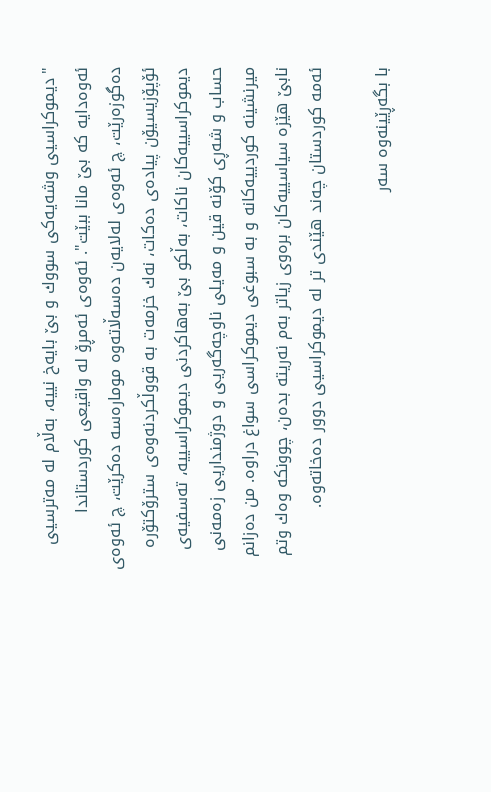"دیموكراسیی وشه‌یه‌كی سووك و بێ بایه‌خ نییه‌، به‌ڵام له‌ مه‌ترسیی ئه‌وه‌دایه‌ كه‌ بێ مانا ببێت". ئه‌وه‌ی ئه‌مڕۆ له‌ واقیعی كوردستاندا ده‌گوزه‌رێت، چ ئه‌وه‌ی له‌لایه‌ن ده‌سه‌ڵاته‌وه‌ موماره‌سه‌ ده‌كرێت، چ ئه‌وه‌ی ئۆپۆزیسیۆن پیاده‌ی ده‌كات، نه‌ك خزمه‌ت به‌ قووڵكردنه‌وه‌ی سترۆكتۆره‌ دیموكراسییه‌كان ناكات، به‌ڵكو بێ به‌هاكردنی دیموكراسییه‌، ته‌سفیه‌ی حساب و شه‌ڕی كۆنه‌ قین و مه‌یلی ناوچه‌گه‌ریی و دوژمنداریی زه‌مه‌نی میرنشینه‌ كوردییه‌كانه‌ و به‌ سبوغی دیموكراسی سواغ دراوه‌. من ده‌زانم نابێ هێزه‌ سیاسییه‌كان بره‌وی زیاتر به‌م نه‌ریته‌ بده‌ن، چوونكه‌ وه‌ك وتم ئه‌مه‌ كوردستان چه‌ند هێندی تر له‌ دیموكراسیی دوور ده‌خاته‌وه‌.

با بگه‌ڕێینه‌وه‌ سه‌ر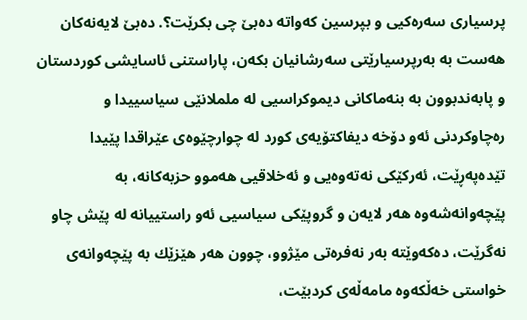پرسیاری سه‌ره‌كیی و بپرسین كه‌واته‌ ده‌بێ چی بكرێت؟. ده‌بێ لایه‌نه‌كان هه‌ست به‌ به‌رپرسیارێتی سه‌رشانیان بكه‌ن، پاراستنی ئاسایشی كوردستان و پابه‌ندبوون به‌ بنه‌ماكانی دیموكراسیی له‌ ململانێی سیاسییدا و ره‌چاوكردنی ئه‌و دۆخه‌ دیفاكتۆیه‌ی كورد له‌ چوارچێوه‌ی عێراقدا پێیدا تێده‌په‌ڕێت، ئه‌ركێكی نه‌ته‌وه‌یی و ئه‌خلاقیی هه‌موو حزبه‌كانه‌، به‌ پێچه‌وانه‌شه‌وه‌ هه‌ر لایه‌ن و گروپێكی سیاسیی ئه‌و راستییانه‌ له‌ پێش چاو نه‌گرێت، ده‌كه‌وێته‌ به‌ر نه‌فره‌تی مێژوو، چوون هه‌ر هێزێك به‌ پێچه‌وانه‌ی خواستی خه‌ڵكه‌وه‌ مامه‌ڵه‌ی كردبێت،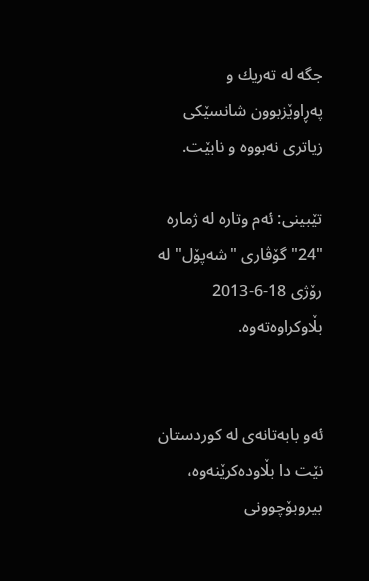جگه‌ له‌ ته‌ریك و په‌ڕاوێزبوون شانسێكی زیاتری نه‌بووه‌ و نابێت.

تێبینی: ئه‌م وتاره‌ له‌ ژماره‌ "24" گۆڤاری "شه‌پۆل" له‌ رۆژی 18-6-2013 بڵاوكراوه‌ته‌وه‌.


ئه‌و بابه‌تانه‌ی له‌ کوردستان نێت دا بڵاوده‌کرێنه‌وه‌، بیروبۆچوونی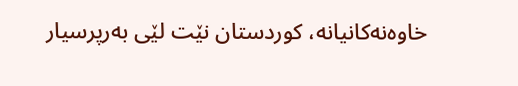خاوه‌نه‌کانیانه‌، کوردستان نێت لێی به‌رپرسیار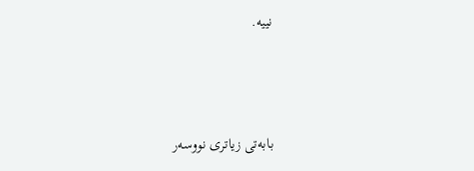نییه‌.



بابەتی زیاتری نووسەر